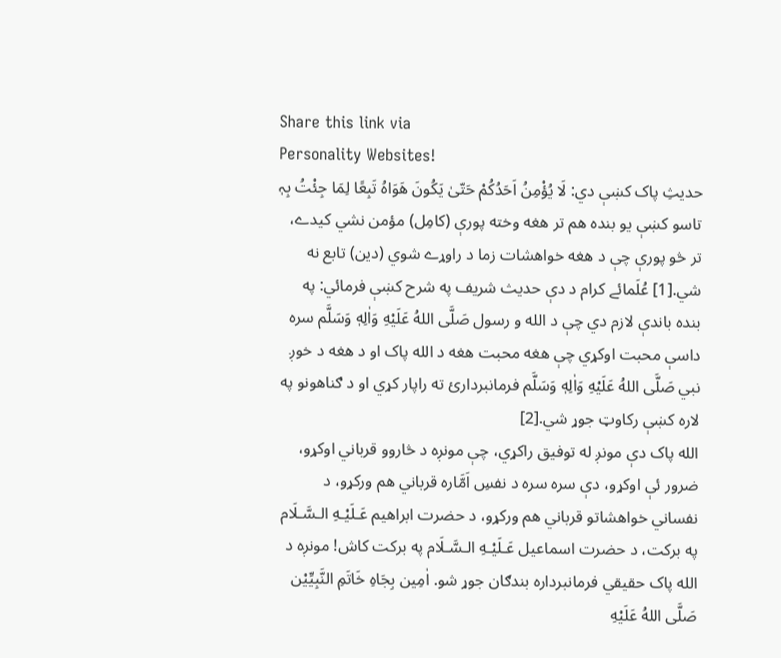Share this link via
Personality Websites!
حديثِ پاک کښې دي: لَا یُؤْمِنُ اَحَدُکُمْ حَتّیٰ یَکُونَ هَوَاہُ تَبِعًا لِمَا جِئْتُ بِہٖ تاسو کښې يو بنده هم تر هغه وخته پورې (کامِل) مؤمن نشي کيدے، تر څو پورې چې د هغه خواهشات زما د راوړے شوي (دين) تابع نه شي.[1] عُلَمائے کرام د دې حديث شريف په شرح کښې فرمائي: په بنده باندې لازم دي چې د الله و رسول صَلَّى اللهُ عَلَيْهِ وَاٰلِهٖ وَسَلَّم سره داسې محبت اوکړي چې هغه محبت هغه د الله پاک او د هغه د خوږ نبي صَلَّى اللهُ عَلَيْهِ وَاٰلِهٖ وَسَلَّم فرمانبردارئ ته راپار كړي او د ګناهونو په لاره کښې ركاوټ جوړ شي.[2]
الله پاک دې مونږ له توفيق راکړي، چې مونږه د څاروو قرباني اوکړو، ضرور ئې اوکړو، دې سره سره د نفسِ اَمَّاره قرباني هم ورکړو، د نفساني خواهشاتو قرباني هم ورکړو، د حضرت ابراهيم عَـلَيْـهِ الـسَّـلَام په برکت، د حضرت اسماعيل عَـلَيْـهِ الـسَّـلَام په برکت کاش! مونږه د الله پاک حقيقي فرمانبرداره بندګان جوړ شو. اٰمِین بِجَاہِ خَاتَمِ النَّبِیِّيْن صَلَّى اللهُ عَلَيْهِ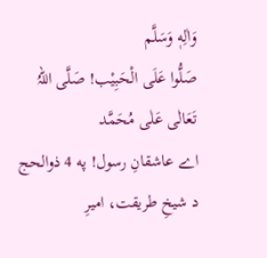وَاٰلِهٖ وَسَلَّم
صَلُّوا عَلَی الْحَبِیْب! صَلَّی اللہُ تَعَالٰی عَلٰی مُحَمَّد
اے عاشقانِ رسول! په 4 ذوالحج د شيخِ طريقت، اميرِ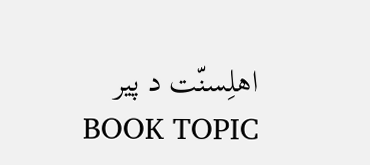اهلِسنّت د پير
BOOK TOPIC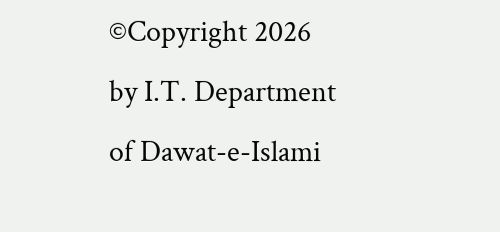©Copyright 2026 by I.T. Department of Dawat-e-Islami